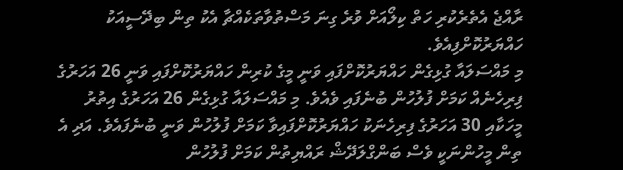ރާއްޖެ އެތެރެކުރި ހަތް ކިލޯއަށް ވުރެ ގިނަ މަސްތުވާތަކެއްޗާ އެކު ތިން ބިދޭސީއަކު ހައްޔަރުކޮށްފިއެވެ.
މި މައްސަލައާ ގުޅިގެން ހައްޔަރުކޮށްފައި ވަނީ މީގެ ކުރިން ހައްޔަރުކޮށްފައި ވަނީ 26 އަހަރުގެ ފިރިހެނެއް ކަމަށް ފުލުހުން ބުނެފައި ވެއެވެ. މި މައްސަލައާ ގުޅިގެން 26 އަހަރުގެ އިތުރު މީހަކާއި 30 އަހަރުގެ ފިރިހެނަކު ހައްޔަރުކޮށްފައިވާ ކަމަށް ފުލުހުން ވަނީ ބުނެފައެވެ. އަދި އެ ތިން މީހުންނަކީ ވެސް ބަންގްލަދޭޝް ރައްޔިތުން ކަމަށް ފުލުހުން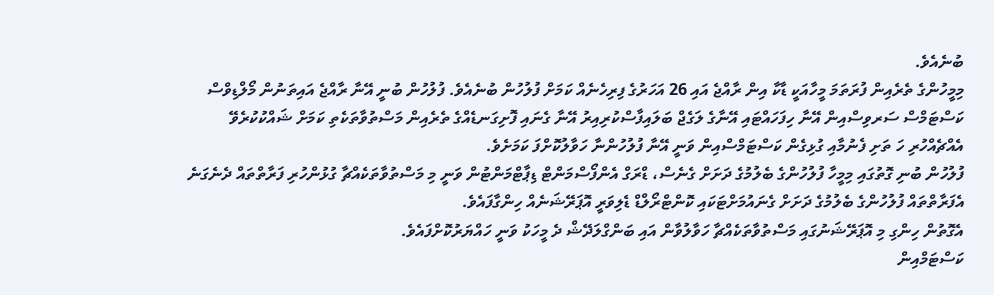ބުނެއެވެ.
މިމީހުންގެ ތެރެއިން ފުރަތަމަ މީހާއަކީ ޑާކާ އިން ރާއްޖެ އައި 26 އަހަރުގެ ފިރިހެނެއް ކަމަށް ފުލުހުން ބުނެއެވެ. ފުލުހުން ބުނީ އޭނާ ރާއްޖެ އައިތަނުން މޯލްޑިވްސް ކަސްޓަމްސް ސަރވިސްއިން އޭނާ ހިފަހައްޓައި އޭނާގެ ލަގެޖް ބަލައިފާސްކުރިއިރު އޭނާ ގެނައި ފޮށިގަނޑެއްގެ ތެރެއިން މަސްތުވާތަކެތި ކަމަށް ޝައްކުކުރެވޭ އެއްޗެއްހުރި ހަ ތަށި ފެނުމާއި ގުޅިގެން ކަސްޓަމްސްއިން ވަނީ އޭނާ ފުލުހުންނާ ހަވާލުކޮށްފަ ކަމަށެވެ.
ފުލުހުން ބުނި ގޮތުގައި މިމީހާ ފުލުހުންގެ ބެލުމުގެ ދަށަށް ގެނެސް، ޑްރަގް އެންފޯސްމަންޓް ޑިޕާޓްމަންޓުން ވަނީ މި މަސްތުވާތަކެއްޗާ ގުޅުންހުރި ފަރާތްތައް ދެނެގަނެ އެފަރާތްތައް ފުލުހުންގެ ބެލުމުގެ ދަށަށް ގެނައުމަށްޓަކައި ކޮންޓްރޯލްޑް ޑެލިވަރީ އޮޕަރޭޝަނެއް ހިންގާފައެވެ.
އެގޮތުން ހިންގި މި އޮޕަރޭޝަނުގައި މަސްތުވާތަކެއްޗާ ހަވާލުވާން އައި ބަންގްލަދޭޝް ދެ މީހަކު ވަނީ ހައްޔަރުކޮށްފައެވެ.
ކަސްޓަމްއިން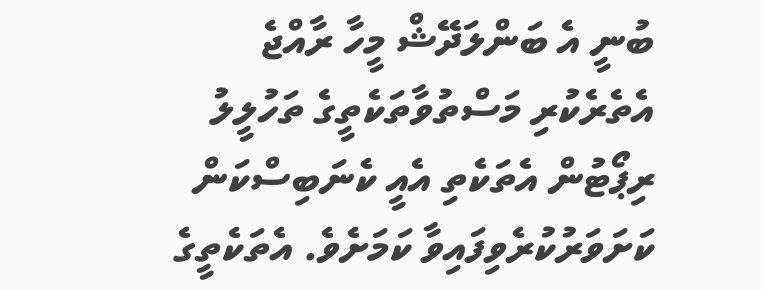ބުނީ އެ ބަންލަދޭޝް މީހާ ރާއްޖެ އެތެރެކުރި މަސްތުވާތަކެތީގެ ތަހުލީލު ރިޕޯޓުން އެތަކެތި އެއީ ކެނަބިސްކަން ކަށަވަރުކުރެވިފައިވާ ކަމަށެވެ. އެތަކެތީގެ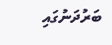ބަރުދަނުގައި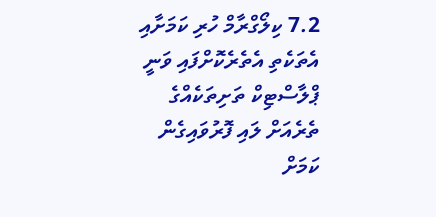7.2 ކިލޯގްރާމް ހުރި ކަމަށާއި އެތަކެތި އެތެރެކޮށްފައި ވަނީ ޕްލާސްޓިކް ތަށިތަކެއްގެ ތެރެއަށް ލައި ފޮރުވައިގެން ކަމަށް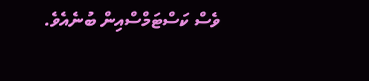ވެސް ކަސްޓަމްސްއިން ބުނެއެވެ.